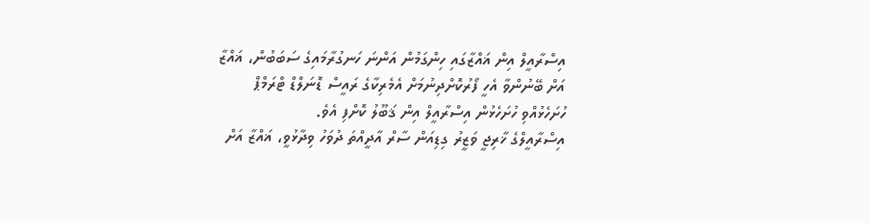އިސްރާއީލް އިން ޣައްޒާގައި ހިންގަމުން އަންނަ ހަނގުރާމައިގެ ސަބަބުން، ޣައްޒާ އަށް ބޭނުންވާ އެހީ ފޯރުކޮށްދިނުމަށް އެމެރިކާގެ ރައީސް ޑޮނަލްޑް ޓްރަމްޕް ހުށަހެޅުއްވި ހުށަހެޅުން އިސްރާއީލް އިން ޤަބޫލު ކޮށްފި އެވެ.
އިސްރާއީލްގެ ޚާރިޖީ ވަޒީރު ގިޑިއަން ސާރް އާދީއްތަ ދުވަހު ވިދާޅުވީ، ޣައްޒާ އަށް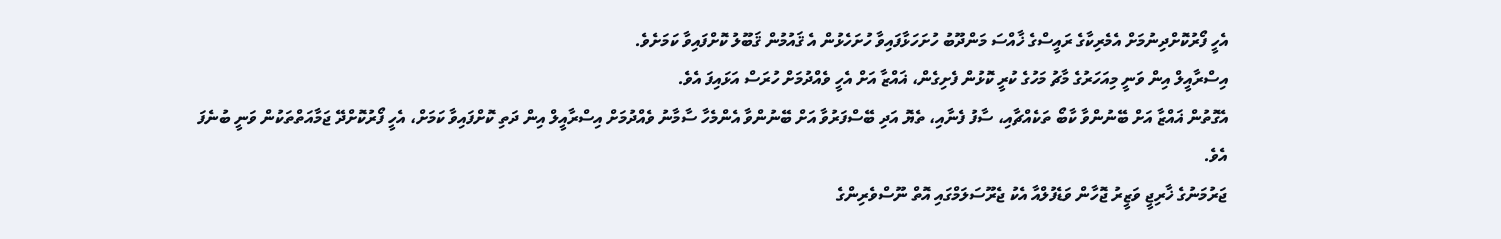އެހީ ފޯރުކޮށްދިނުމަށް އެމެރިކާގެ ރައީސްގެ ޚާއްސަ މަންދޫބު ހުށަހަޅާފައިވާ ހުށަހެޅުން އެ ޤައުމުން ޤަބޫލު ކޮށްފައިވާ ކަމަށެވެ.
އިސްރާއީލް އިން ވަނީ މިއަހަރުގެ މާޗު މަހުގެ ކުރީ ކޮޅުން ފެށިގެން، ޣައްޒާ އަށް އެހީ ވެއްދުމަށް ހުރަސް އަޅައިފަ އެވެ.
އެގޮތުން ޣައްޒާ އަށް ބޭނުންވާ ކާބޯ ތަކެއްޗާއި، ސާފު ފެނާއި، ތެޔޮ އަދި ބޭސްފަރުވާ އަށް ބޭނުންވާ އެންމެހާ ސާމާނު ވެއްދުމަށް އިސްރާއީލް އިން ދަތި ކޮށްފައިވާ ކަމަށް، އެހީ ފޯރުކޮށްދޭ ޖަމާއަތްތަކުން ވަނީ ބުނެފަ އެވެ.
ޖަރުމަނުގެ ޚާރިޖީ ވަޒީރު ޖޮހާން ވަޑެފުލްއާ އެކު ޖެރޫސަލަމްގައި އޮތް ނޫސްވެރިންގެ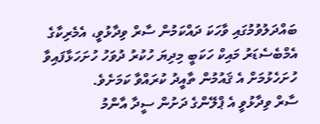ބައްދަލުވުމުގައި ވާހަކަ ދައްކަމުން ސާރް ވިދާޅުވީ، އެމެރިކާގެ އެމްބެސެޑަރު މައިކް ހަކަބީ މިދިޔަ ހުކުރު ދުވަހު ހުށަހަޅާފައިވާ ހުށަހެޅުމަށް އެ ޤައުމުން ތާއީދު ކުރައްވާ ކަމަށެވެ.
ސާރް ވިދާޅުވީ އެ ޕްލޭންގެ ދަށުން ސީދާ އާންމު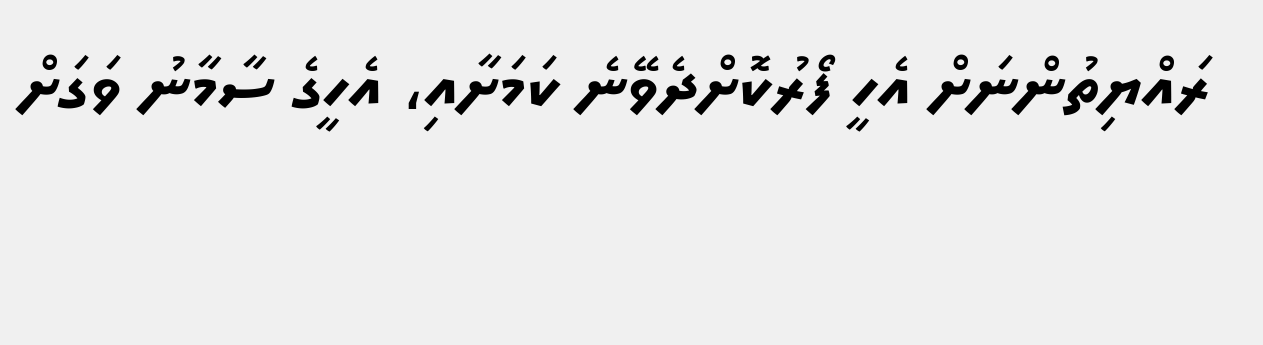ރައްޔިތުންނަށް އެހީ ފޯރުކޮށްދެވޭނެ ކަމަށާއި، އެހީގެ ސާމާނު ވަގަށް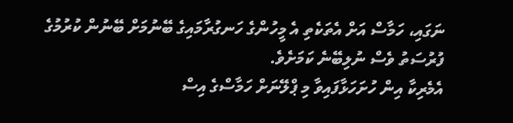ނަގައި، ހަމާސް އަށް އެތަކެތި އެ މީހުންގެ ހަނގުރާމައިގެ ބޭނުމަށް ބޭނުން ކުރުމުގެ ފުރުސަތު ވެސް ނުލިބޭނެ ކަމަށެވެ.
އެމެރިކާ އިން ހުށަހަޅާފައިވާ މި ޕްލޭނަށް ހަމާސްގެ އިސް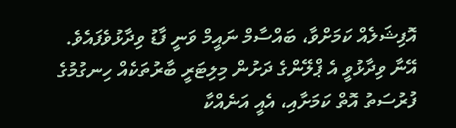އޮފިޝަލެއް ކަމަށްވާ، ބައްސާމް ނައީމް ވަނީ ފާޑު ވިދާޅުވެފައެވެ.
އޭނާ ވިދާޅުވީ އެ ޕްލޭންގެ ދަށުން މިލިޓަރީ ބާރުތަކެއް ހިނގުމުގެ ފުރުސަތު އޮތް ކަމަށާއި، އެއީ އަނެއްކާ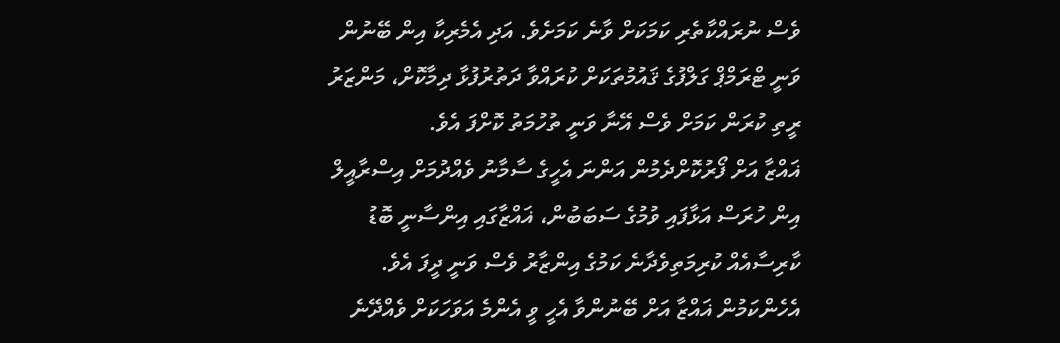ވެސް ނުރައްކާތެރި ކަމަކަށް ވާނެ ކަމަށެވެ. އަދި އެމެރިކާ އިން ބޭނުން ވަނީ ޓްރަމްޕް ގަލްފުގެ ޤައުމުތަކަށް ކުރައްވާ ދަތުރުފުޅާ ދިމާކޮށް، މަންޒަރު ރީތި ކުރަން ކަމަށް ވެސް އޭނާ ވަނީ ތުހުމަތު ކޮށްފަ އެވެ.
ޣައްޒާ އަށް ފޯރުކޮށްދެމުން އަންނަ އެހީގެ ސާމާނު ވެއްދުމަށް އިސްރާއީލް އިން ހުރަސް އަޅާފައި ވުމުގެ ސަބަބުން، ޣައްޒާގައި އިންސާނީ ބޮޑު ކާރިސާއެއް ކުރިމަތިވެދާނެ ކަމުގެ އިންޒާރު ވެސް ވަނީ ދީފަ އެވެ.
އެހެންކަމުން ޣައްޒާ އަށް ބޭނުންވާ އެހީ ވީ އެންމެ އަވަހަކަށް ވެއްދޭނެ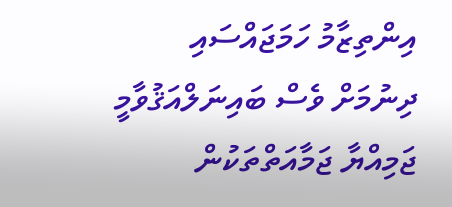އިންތިޒާމު ހަމަޖައްސައި ދިނުމަށް ވެސް ބައިނަލްއަޤުވާމީ ޖަމިއްޔާ ޖަމާއަތްތަކުން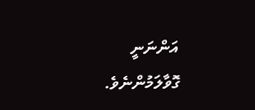އަންނަނީ ގޮވާލަމުންނެވެ.